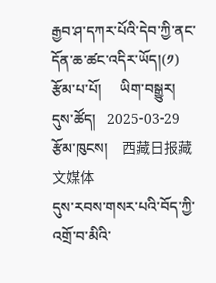རྒྱབ་ཤ་དཀར་པོའི་དེབ་ཀྱི་ནང་དོན་ཆ་ཚང་འདིར་ཡོད།(༡)
རྩོམ་པ་པོ།     ཡིག་བསྒྱུར།       དུས་ཚོད།   2025-03-29   རྩོམ་ཁུངས།    西藏日报藏文媒体
དུས་རབས་གསར་པའི་བོད་ཀྱི་འགྲོ་བ་མིའི་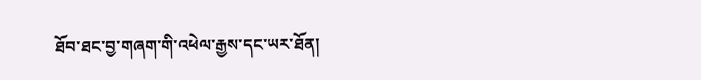ཐོབ་ཐང་བྱ་གཞག་གི་འཕེལ་རྒྱས་དང་ཡར་ཐོན།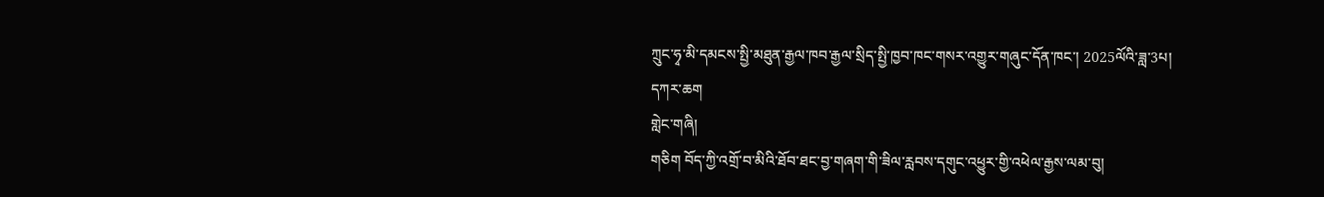ཀྲུང་ཧྭ་མི་དམངས་སྤྱི་མཐུན་རྒྱལ་ཁབ་རྒྱལ་སྲིད་སྤྱི་ཁྱབ་ཁང་གསར་འགྱུར་གཞུང་དོན་ཁང་། 2025ལོའི་ཟླ་3པ།
དཀར་ཆག
གླེང་གཞི།
གཅིག བོད་ཀྱི་འགྲོ་བ་མིའི་ཐོབ་ཐང་བྱ་གཞག་གི་ཟིལ་རླབས་དགུང་འཕྱུར་གྱི་འཕེལ་རྒྱས་ལམ་བུ།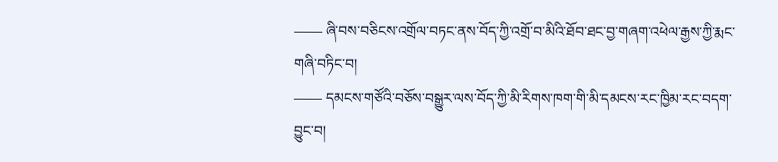—— ཞི་བས་བཅིངས་འགྲོལ་བཏང་ནས་བོད་ཀྱི་འགྲོ་བ་མིའི་ཐོབ་ཐང་བྱ་གཞག་འཕེལ་རྒྱས་ཀྱི་རྨང་གཞི་བཏིང་བ།
—— དམངས་གཙོའི་བཅོས་བསྒྱུར་ལས་བོད་ཀྱི་མི་རིགས་ཁག་གི་མི་དམངས་རང་ཁྱིམ་རང་བདག་བྱུང་བ།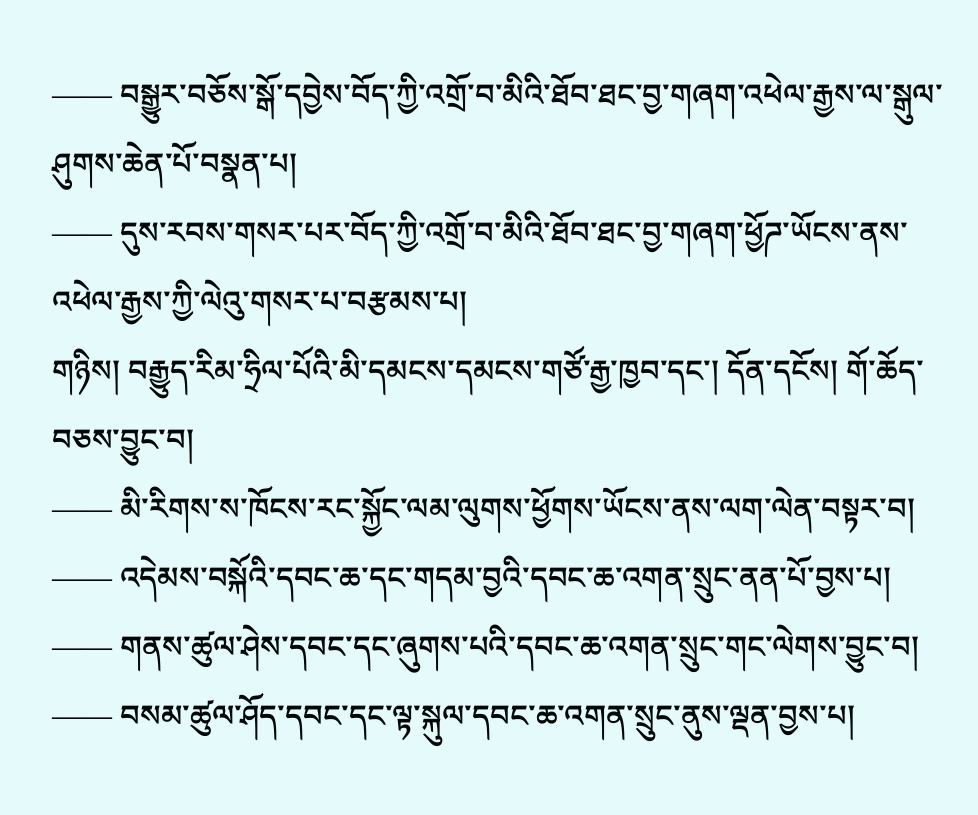—— བསྒྱུར་བཅོས་སྒོ་དབྱེས་བོད་ཀྱི་འགྲོ་བ་མིའི་ཐོབ་ཐང་བྱ་གཞག་འཕེལ་རྒྱས་ལ་སྒུལ་ཤུགས་ཆེན་པོ་བསྣན་པ།
—— དུས་རབས་གསར་པར་བོད་ཀྱི་འགྲོ་བ་མིའི་ཐོབ་ཐང་བྱ་གཞག་ཕྱོཌ་ཡོངས་ནས་འཕེལ་རྒྱས་ཀྱི་ལེའུ་གསར་པ་བརྩམས་པ།
གཉིས། བརྒྱུད་རིམ་ཧྲིལ་པོའི་མི་དམངས་དམངས་གཙོ་རྒྱ་ཁྱབ་དང་། དོན་དངོས། གོ་ཆོད་བཅས་བྱུང་བ།
—— མི་རིགས་ས་ཁོངས་རང་སྐྱོང་ལམ་ལུགས་ཕྱོགས་ཡོངས་ནས་ལག་ལེན་བསྟར་བ།
—— འདེམས་བསྐོའི་དབང་ཆ་དང་གདམ་བྱའི་དབང་ཆ་འགན་སྲུང་ནན་པོ་བྱས་པ།
—— གནས་ཚུལ་ཤེས་དབང་དང་ཞུགས་པའི་དབང་ཆ་འགན་སྲུང་གང་ལེགས་བྱུང་བ།
—— བསམ་ཚུལ་ཤོད་དབང་དང་ལྟ་སྐུལ་དབང་ཆ་འགན་སྲུང་ནུས་ལྡན་བྱས་པ།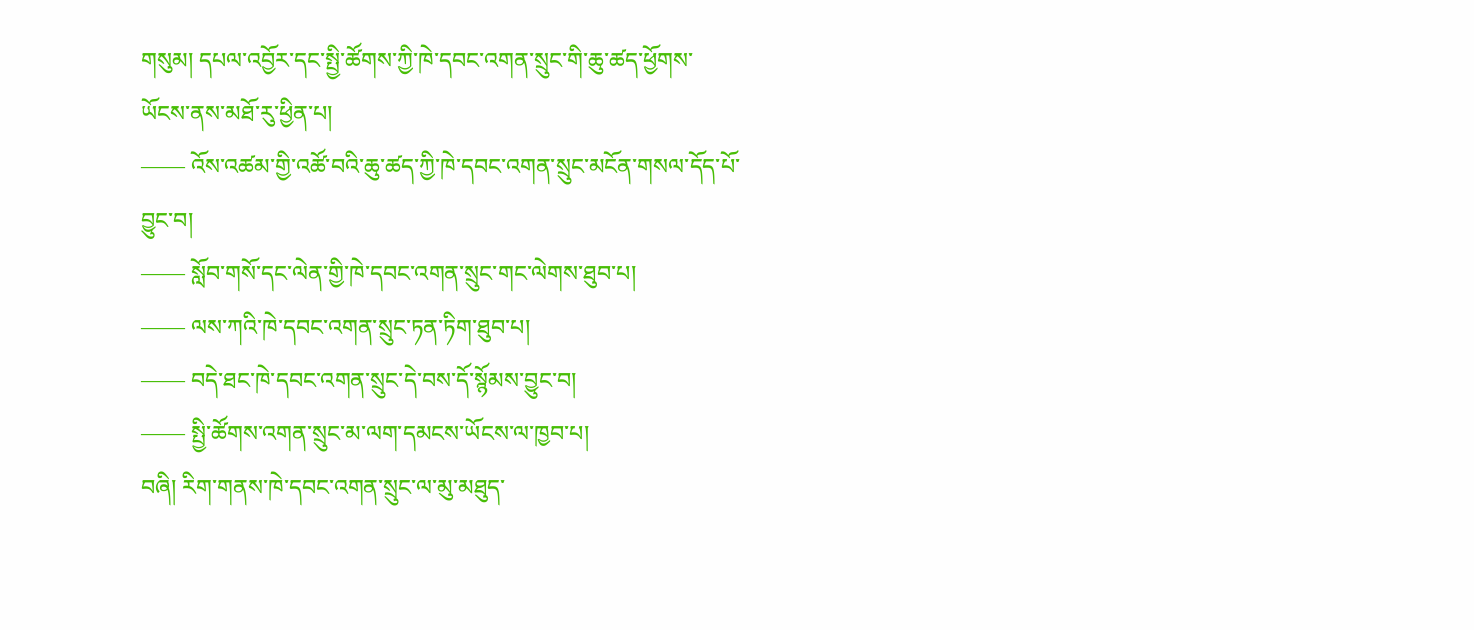གསུམ། དཔལ་འབྱོར་དང་སྤྱི་ཚོགས་ཀྱི་ཁེ་དབང་འགན་སྲུང་གི་ཆུ་ཚད་ཕྱོགས་ཡོངས་ནས་མཐོ་རུ་ཕྱིན་པ།
—— འོས་འཚམ་གྱི་འཚོ་བའི་ཆུ་ཚད་ཀྱི་ཁེ་དབང་འགན་སྲུང་མངོན་གསལ་དོད་པོ་བྱུང་བ།
—— སློབ་གསོ་དང་ལེན་གྱི་ཁེ་དབང་འགན་སྲུང་གང་ལེགས་ཐུབ་པ།
—— ལས་ཀའི་ཁེ་དབང་འགན་སྲུང་ཏན་ཏིག་ཐུབ་པ།
—— བདེ་ཐང་ཁེ་དབང་འགན་སྲུང་དེ་བས་དོ་སྙོམས་བྱུང་བ།
—— སྤྱི་ཚོགས་འགན་སྲུང་མ་ལག་དམངས་ཡོངས་ལ་ཁྱབ་པ།
བཞི། རིག་གནས་ཁེ་དབང་འགན་སྲུང་ལ་མུ་མཐུད་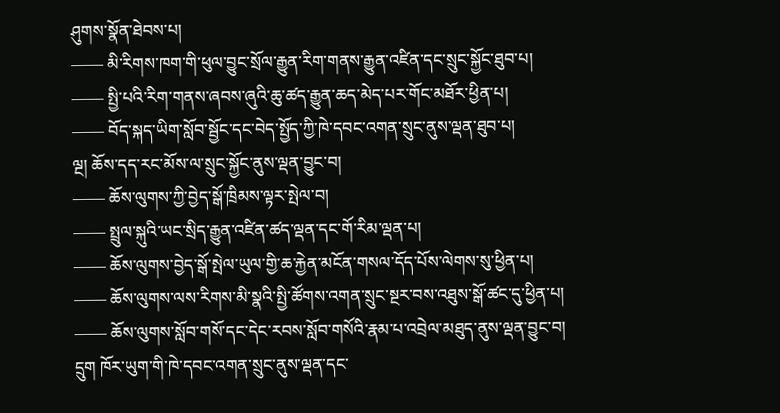ཤུགས་སྣོན་ཐེབས་པ།
—— མི་རིགས་ཁག་གི་ཕུལ་བྱུང་སྲོལ་རྒྱུན་རིག་གནས་རྒྱུན་འཛིན་དང་སྲུང་སྐྱོང་ཐུབ་པ།
—— སྤྱི་པའི་རིག་གནས་ཞབས་ཞུའི་ཆུ་ཚད་རྒྱུན་ཆད་མེད་པར་གོང་མཐོར་ཕྱིན་པ།
—— བོད་སྐད་ཡིག་སློབ་སྦྱོང་དང་བེད་སྤྱོད་ཀྱི་ཁེ་དབང་འགན་སྲུང་ནུས་ལྡན་ཐུབ་པ།
ལྔ། ཆོས་དད་རང་མོས་ལ་སྲུང་སྐྱོང་ནུས་ལྡན་བྱུང་བ།
—— ཆོས་ལུགས་ཀྱི་བྱེད་སྒོ་ཁྲིམས་ལྟར་སྤེལ་བ།
—— སྤྲུལ་སྐུའི་ཡང་སྲིད་རྒྱུན་འཛིན་ཚད་ལྡན་དང་གོ་རིམ་ལྡན་པ།
—— ཆོས་ལུགས་བྱེད་སྒོ་སྤེལ་ཡུལ་གྱི་ཆ་རྐྱེན་མངོན་གསལ་དོད་པོས་ལེགས་སུ་ཕྱིན་པ།
—— ཆོས་ལུགས་ལས་རིགས་མི་སྣའི་སྤྱི་ཚོགས་འགན་སྲུང་སྔར་བས་འཐུས་སྒོ་ཚང་དུ་ཕྱིན་པ།
—— ཆོས་ལུགས་སློབ་གསོ་དང་དེང་རབས་སློབ་གསོའི་རྣམ་པ་འབྲེལ་མཐུད་ནུས་ལྡན་བྱུང་བ།
དྲུག ཁོར་ཡུག་གི་ཁེ་དབང་འགན་སྲུང་ནུས་ལྡན་དང་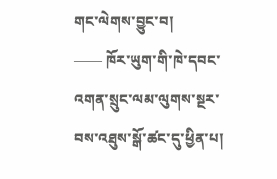གང་ལེགས་བྱུང་བ།
—— ཁོར་ཡུག་གི་ཁེ་དབང་འགན་སྲུང་ལམ་ལུགས་སྔར་བས་འཐུས་སྒོ་ཚང་དུ་ཕྱིན་པ།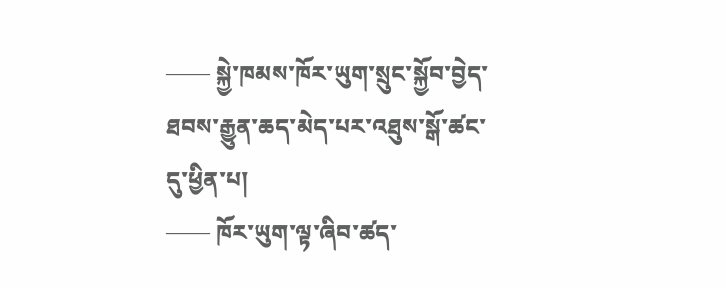—— སྐྱེ་ཁམས་ཁོར་ཡུག་སྲུང་སྐྱོབ་བྱེད་ཐབས་རྒྱུན་ཆད་མེད་པར་འཐུས་སྒོ་ཚང་དུ་ཕྱིན་པ།
—— ཁོར་ཡུག་ལྟ་ཞིབ་ཚད་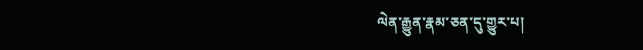ལེན་རྒྱུན་རྣམ་ཅན་དུ་གྱུར་པ།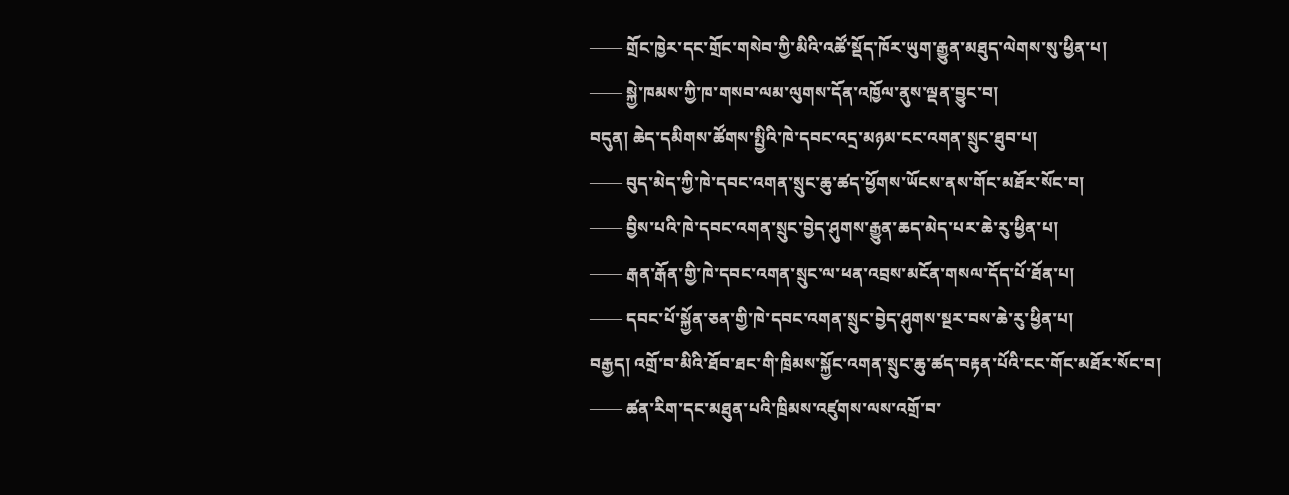—— གྲོང་ཁྱེར་དང་གྲོང་གསེབ་ཀྱི་མིའི་འཚོ་སྡོད་ཁོར་ཡུག་རྒྱུན་མཐུད་ལེགས་སུ་ཕྱིན་པ།
—— སྐྱེ་ཁམས་ཀྱི་ཁ་གསབ་ལམ་ལུགས་དོན་འཁྱོལ་ནུས་ལྡན་བྱུང་བ།
བདུན། ཆེད་དམིགས་ཚོགས་སྤྱིའི་ཁེ་དབང་འདྲ་མཉམ་ངང་འགན་སྲུང་ཐུབ་པ།
—— བུད་མེད་ཀྱི་ཁེ་དབང་འགན་སྲུང་ཆུ་ཚད་ཕྱོགས་ཡོངས་ནས་གོང་མཐོར་སོང་བ།
—— བྱིས་པའི་ཁེ་དབང་འགན་སྲུང་བྱེད་ཤུགས་རྒྱུན་ཆད་མེད་པར་ཆེ་རུ་ཕྱིན་པ།
—— རྒན་རྒོན་གྱི་ཁེ་དབང་འགན་སྲུང་ལ་ཕན་འབྲས་མངོན་གསལ་དོད་པོ་ཐོན་པ།
—— དབང་པོ་སྐྱོན་ཅན་གྱི་ཁེ་དབང་འགན་སྲུང་བྱེད་ཤུགས་སྔར་བས་ཆེ་རུ་ཕྱིན་པ།
བརྒྱད། འགྲོ་བ་མིའི་ཐོབ་ཐང་གི་ཁྲིམས་སྐྱོང་འགན་སྲུང་ཆུ་ཚད་བརྟན་པོའི་ངང་གོང་མཐོར་སོང་བ།
—— ཚན་རིག་དང་མཐུན་པའི་ཁྲིམས་འཛུགས་ལས་འགྲོ་བ་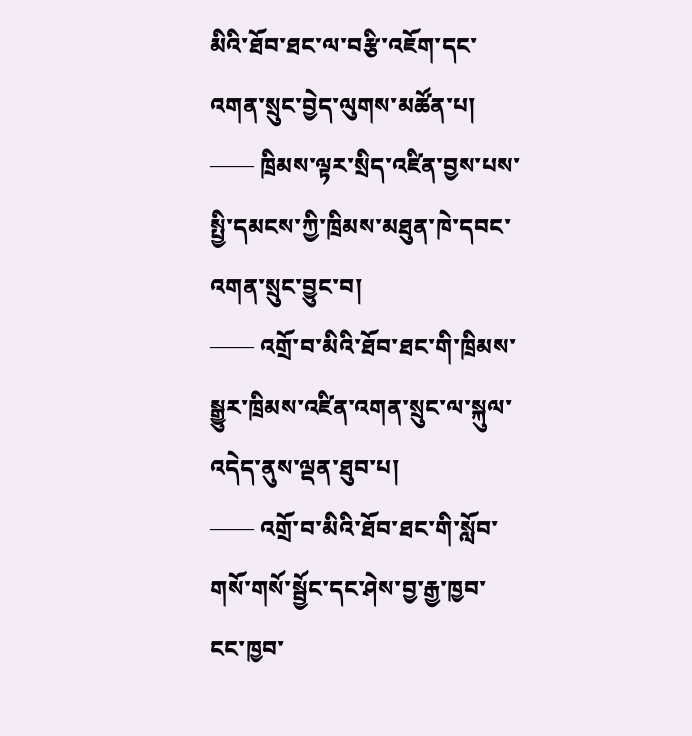མིའི་ཐོབ་ཐང་ལ་བརྩི་འཇོག་དང་འགན་སྲུང་བྱེད་ལུགས་མཚོན་པ།
—— ཁྲིམས་ལྟར་སྲིད་འཛིན་བྱས་པས་སྤྱི་དམངས་ཀྱི་ཁྲིམས་མཐུན་ཁེ་དབང་འགན་སྲུང་བྱུང་བ།
—— འགྲོ་བ་མིའི་ཐོབ་ཐང་གི་ཁྲིམས་སྒྱུར་ཁྲིམས་འཛིན་འགན་སྲུང་ལ་སྐུལ་འདེད་ནུས་ལྡན་ཐུབ་པ།
—— འགྲོ་བ་མིའི་ཐོབ་ཐང་གི་སློབ་གསོ་གསོ་སྦྱོང་དང་ཤེས་བྱ་རྒྱ་ཁྱབ་ངང་ཁྱབ་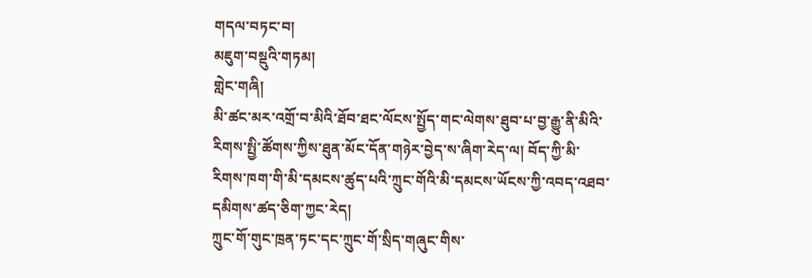གདལ་བཏང་བ།
མཇུག་བསྡུའི་གཏམ།
གླེང་གཞི།
མི་ཚང་མར་འགྲོ་བ་མིའི་ཐོབ་ཐང་ལོངས་སྤྱོད་གང་ལེགས་ཐུབ་པ་བྱ་རྒྱུ་ནི་མིའི་རིགས་སྤྱི་ཚོགས་ཀྱིས་ཐུན་མོང་དོན་གཉེར་བྱེད་ས་ཞིག་རེད་ལ། བོད་ཀྱི་མི་རིགས་ཁག་གི་མི་དམངས་ཚུད་པའི་ཀྲུང་གོའི་མི་དམངས་ཡོངས་ཀྱི་འབད་འཐབ་དམིགས་ཚད་ཅིག་ཀྱང་རེད།
ཀྲུང་གོ་གུང་ཁྲན་ཏང་དང་ཀྲུང་གོ་སྲིད་གཞུང་གིས་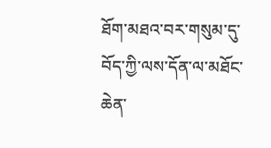ཐོག་མཐའ་བར་གསུམ་དུ་བོད་ཀྱི་ལས་དོན་ལ་མཐོང་ཆེན་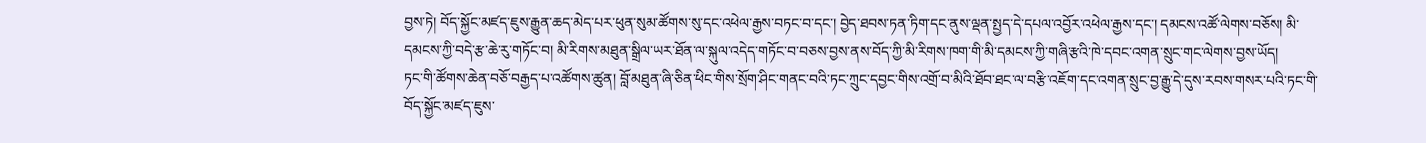བྱས་ཏེ། བོད་སྐྱོང་མཛད་ཇུས་རྒྱུན་ཆད་མེད་པར་ཕུན་སུམ་ཚོགས་སུ་དང་འཕེལ་རྒྱས་བཏང་བ་དང་། བྱེད་ཐབས་ཏན་ཏིག་དང་ནུས་ལྡན་སྤྱད་དེ་དཔལ་འབྱོར་འཕེལ་རྒྱས་དང་། དམངས་འཚོ་ལེགས་བཅོས། མི་དམངས་ཀྱི་བདེ་རྩ་ཆེ་རུ་གཏོང་བ། མི་རིགས་མཐུན་སྒྲིལ་ཡར་ཐོན་ལ་སྐུལ་འདེད་གཏོང་བ་བཅས་བྱས་ནས་བོད་ཀྱི་མི་རིགས་ཁག་གི་མི་དམངས་ཀྱི་གཞི་རྩའི་ཁེ་དབང་འགན་སྲུང་གང་ལེགས་བྱས་ཡོད།
ཏང་གི་ཚོགས་ཆེན་བཅོ་བརྒྱད་པ་འཚོགས་ཚུན། བློ་མཐུན་ཞི་ཅིན་ཕིང་གིས་སྲོག་ཤིང་གནང་བའི་ཏང་ཀྲུང་དབྱང་གིས་འགྲོ་བ་མིའི་ཐོབ་ཐང་ལ་བརྩི་འཇོག་དང་འགན་སྲུང་བྱ་རྒྱུ་དེ་དུས་རབས་གསར་པའི་ཏང་གི་བོད་སྐྱོང་མཛད་ཇུས་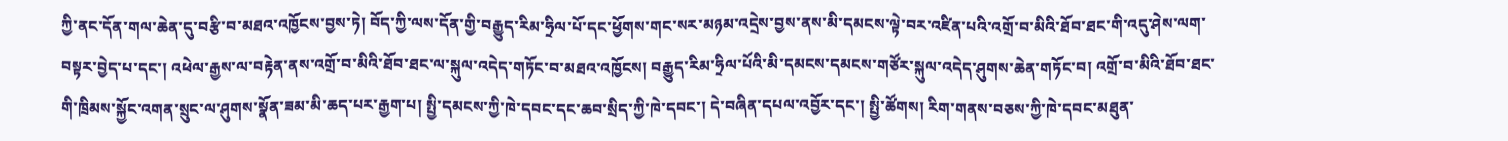ཀྱི་ནང་དོན་གལ་ཆེན་དུ་བརྩི་བ་མཐའ་འཁྱོངས་བྱས་ཏེ། བོད་ཀྱི་ལས་དོན་གྱི་བརྒྱུད་རིམ་ཧྲིལ་པོ་དང་ཕྱོགས་གང་སར་མཉམ་འདྲེས་བྱས་ནས་མི་དམངས་ལྟེ་བར་འཛིན་པའི་འགྲོ་བ་མིའི་ཐོབ་ཐང་གི་འདུ་ཤེས་ལག་བསྟར་བྱེད་པ་དང་། འཕེལ་རྒྱས་ལ་བརྟེན་ནས་འགྲོ་བ་མིའི་ཐོབ་ཐང་ལ་སྐུལ་འདེད་གཏོང་བ་མཐའ་འཁྱོངས། བརྒྱུད་རིམ་ཧྲིལ་པོའི་མི་དམངས་དམངས་གཙོར་སྐུལ་འདེད་ཤུགས་ཆེན་གཏོང་བ། འགྲོ་བ་མིའི་ཐོབ་ཐང་གི་ཁྲིམས་སྐྱོང་འགན་སྲུང་ལ་ཤུགས་སྣོན་ཟམ་མི་ཆད་པར་རྒྱག་པ། སྤྱི་དམངས་ཀྱི་ཁེ་དབང་དང་ཆབ་སྲིད་ཀྱི་ཁེ་དབང་། དེ་བཞིན་དཔལ་འབྱོར་དང་། སྤྱི་ཚོགས། རིག་གནས་བཅས་ཀྱི་ཁེ་དབང་མཐུན་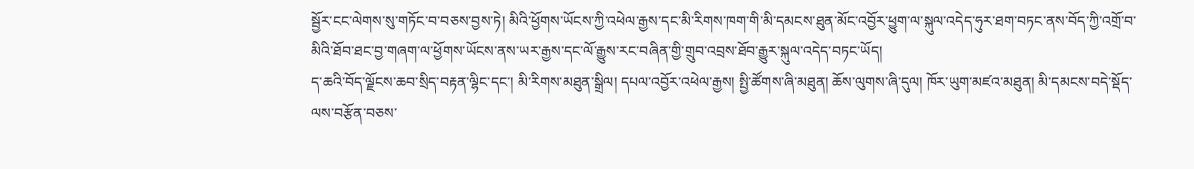སྦྱོར་ངང་ལེགས་སུ་གཏོང་བ་བཅས་བྱས་ཏེ། མིའི་ཕྱོགས་ཡོངས་ཀྱི་འཕེལ་རྒྱས་དང་མི་རིགས་ཁག་གི་མི་དམངས་ཐུན་མོང་འབྱོར་ཕྱུག་ལ་སྐུལ་འདེད་ཧུར་ཐག་བཏང་ནས་བོད་ཀྱི་འགྲོ་བ་མིའི་ཐོབ་ཐང་བྱ་གཞག་ལ་ཕྱོགས་ཡོངས་ནས་ཡར་རྒྱས་དང་ལོ་རྒྱུས་རང་བཞིན་གྱི་གྲུབ་འབྲས་ཐོབ་རྒྱུར་སྐུལ་འདེད་བཏང་ཡོད།
ད་ཆའི་བོད་ལྗོངས་ཆབ་སྲིད་བརྟན་ལྷིང་དང་། མི་རིགས་མཐུན་སྒྲིལ། དཔལ་འབྱོར་འཕེལ་རྒྱས། སྤྱི་ཚོགས་ཞི་མཐུན། ཆོས་ལུགས་ཞི་དུལ། ཁོར་ཡུག་མཛའ་མཐུན། མི་དམངས་བདེ་སྡོད་ལས་བརྩོན་བཅས་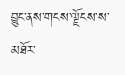བྱུང་ནས་གངས་ལྗོངས་ས་མཐོར་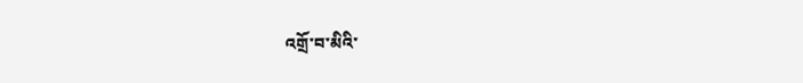འགྲོ་བ་མིའི་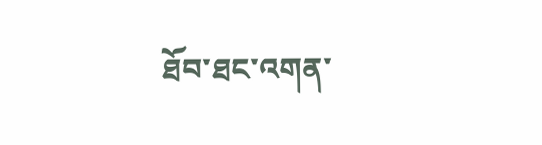ཐོབ་ཐང་འགན་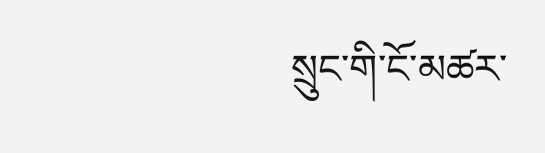སྲུང་གི་ངོ་མཚར་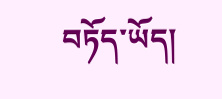བཏོད་ཡོད།